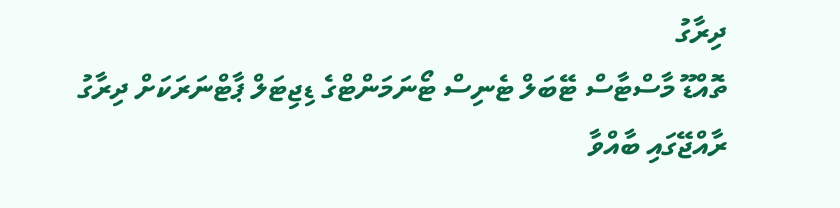ދިރާގު
ތޮއްޑޫ މާސްޓާސް ޓޭބަލް ޓެނިސް ޓޯނަމަންޓްގެ ޑިޖިޓަލް ޕާޓްނަރަކަށް ދިރާގު
ރާއްޖޭގައި ބާއްވާ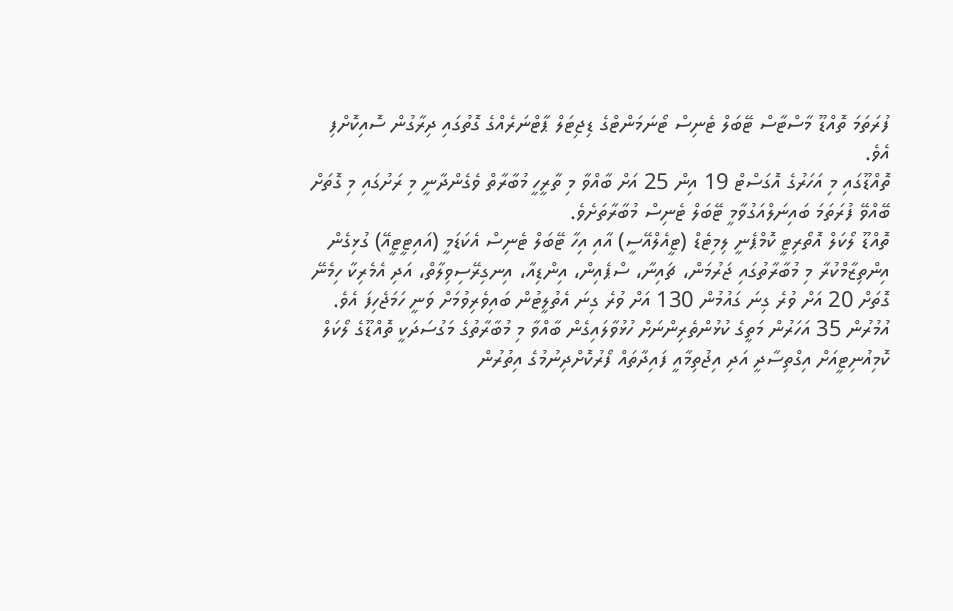ފުރަތަމަ ތޮއްޑޫ މާސްޓާސް ޓޭބަލް ޓެނިސް ޓޯނަމަންޓްގެ ޑިޖިޓަލް ޕާޓްނަރެއްގެ ގޮތުގައި ދިރާގުން ސޮއިކޮށްފި އެވެ.
ތޮއްޑޫގައި މި އަހަރުގެ އޮގަސްޓް 19 އިން 25 އަށް ބާއްވާ މި ތާރީހީ މުބާރާތް ވެގެންދާނީ މި ރަށުގައި މި ގޮތަށް ބޭއްވޭ ފުރަތަމަ ބައިނަލްއަގުވާމީ ޓޭބަލް ޓެނިސް މުބާރާތަށެވެ.
ތޮއްޑޫ ލޯކަލް އޮތޯރިޓީ ކޮމްޕެނީ ލިމިޓެޑް (ޓީއެލްއޭސީ) އާއި އިހާ ޓޭބަލް ޓެނިސް އެކަޑަމީ (އައިޓީޓީއޭ) ގުޅިގެން އިންތިޒާމްކުރާ މި މުބާރާތުގައި ޖަރުމަން، ޗައިނާ، ސްޕެއިން، އިންޑިއާ، އިނގިރޭސިވިލާތް، އަދި އެމެރިކާ ހިމެނޭ ގޮތަށް 20 އަށް ވުރެ ގިނަ ގައުމުން 130 އަށް ވުރެ ގިނަ އެތުލީޓުން ބައިވެރިވުމަށް ވަނީ ހަމަޖެހިފަ އެވެ.
އުމުރުން 35 އަހަރުން މަތީގެ ކުޅުންތެރިންނަށް ހުޅުވާލައިގެން ބާއްވާ މި މުބާރާތުގެ މަގުސަދަކީ ތޮއްޑޫގެ ލޯކަލް ކޮމިއުނިޓީއަށް އިގްތިސާދީ އަދި އިޖުތިމާއީ ފައިދާތައް ފޯރުކޮށްދިނުމުގެ އިތުރުން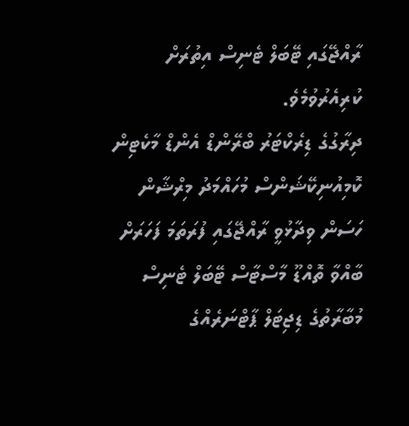ރާއްޖޭގައި ޓޭބަލް ޓެނިސް އިތުރަށް ކުރިއެރުވުމެވެ.
ދިރާގުގެ ޑިރެކްޓަރު ބްރޭންޑް އެންޑް މާކެޓިން ކޮމިއުނިކޭޝަންސް މުހައްމަދު މިރްޝާން ހަސަން ވިދާޅުވީ ރާއްޖޭގައި ފުރަތަމަ ފަހަރަށް ބާއްވާ ތޮއްޑޫ މާސްޓާސް ޓޭބަލް ޓެނިސް މުބާރާތުގެ ޑިޖިޓަލް ޕާޓްނަރެއްގެ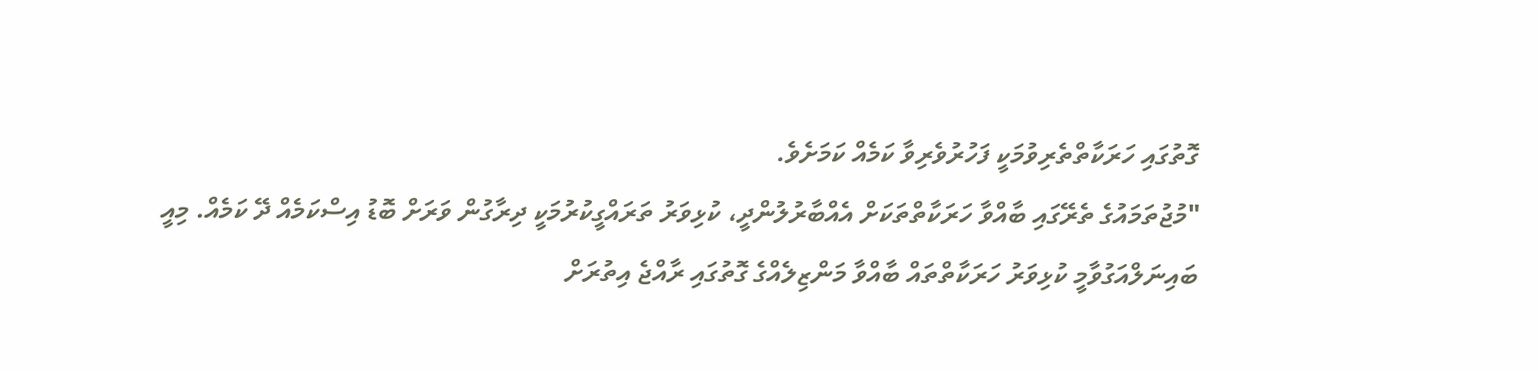ގޮތުގައި ހަރަކާތްތެރިވުމަކީ ފަހުރުވެރިވާ ކަމެއް ކަމަށެވެ.
"މުޖުތަމައުގެ ތެރޭގައި ބާއްވާ ހަރަކާތްތަކަށް އެއްބާރުލުންދީ، ކުޅިވަރު ތަރައްގީކުރުމަކީ ދިރާގުން ވަރަށް ބޮޑު އިސްކަމެއް ދޭ ކަމެއް. މިއީ ބައިނަލްއަގުވާމީ ކުޅިވަރު ހަރަކާތްތައް ބާއްވާ މަންޒިލެއްގެ ގޮތުގައި ރާއްޖެ އިތުރަށް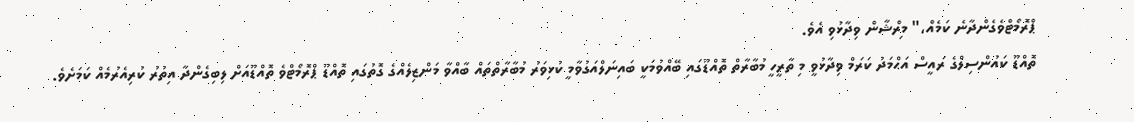ޕްރޮމޯޓްވެގެންދާނެ ކަމެއް،" މިރްޝާން ވިދާޅުވި އެވެ.
ތޮއްޑޫ ކައުންސިލްގެ ރައީސް އަޙްމަދު ކަރަމް ވިދާޅުވީ މި ތާރީހީ މުބާރާތް ތޮއްޑޫގައި ބޭއްވުމަކީ ބައިނަލްއަގުވާމީ ކުޅިވަރު މުބާރާތްތައް ބާއްވާ މަންޒިލެއްގެ ގޮތުގައި ތޮއްޑޫ ޕްރޮމޯޓްވެ ތޮއްޑޫއަށް ލިބިގެންދާ އިތުރު ކުރިއެރުމެއް ކަމަށެވެ.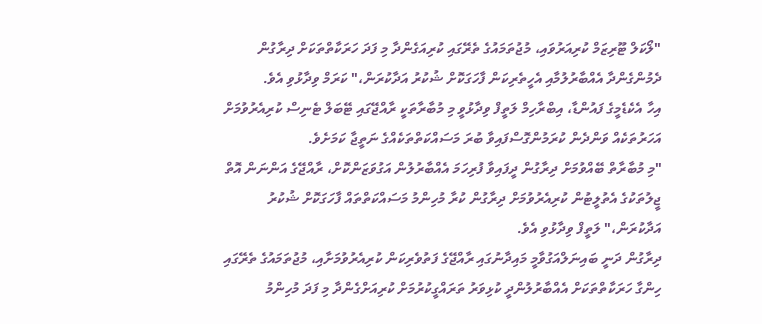"ލޯކަލް ޓޫރިޒަމް ކުރިއަރުވައި، މުޖުތަމައުގެ ތެރޭގައި ކުރިއަގެންދާ މި ފަދަ ހަރަކާތްތަކަށް ދިރާގުން ދެމުންގެންދާ އެއްބާރުލުމާއި އެހީތެރިކަން ފާހަގަކޮށް ޝުކުރު އަދާކުރަން،" ކަރަމް ވިދާޅުވި އެވެ.
އިހާ އެކެޑެމީގެ ފައުންޑާ، އިބްރާހިމް ލަތީފް ވިދާޅުވީ މި މުބާރާތަކީ ރާއްޖޭގައި ޓޭބަލް ޓެނިސް ކުރިއެރުވުމަށް އަހަރުތަކެއް ވަންދެން ކުރަމުންގޮސްފައިވާ ބުރަ މަސައްކަތްތަކެއްގެ ނަތީޖާ ކަމަށެވެ.
"މި މުބާރާތް ބޭއްވުމަށް ދިރާގުން ދީފައިވާ ފުރިހަމަ އެއްބާރުލުން އަގުވަޒަންކޮށް، ރާއްޖޭގެ އަންނަން އޮތް ޖީލުތަކުގެ އެތުލީޓުން ކުރިއެރުވުމަށް ދިރާގުން ކުރާ މުހިންމު މަސައްކަތްތައް ފާހަގަކޮށް ޝުކުރު އަދާކުރަން،" ލަތީފް ވިދާޅުވި އެވެ.
ދިރާގުން ދަނީ ބައިނަލްއަގުވާމީ މައިދާނުގައި ރާއްޖޭގެ ފަތުވެރިކަން ކުރިއެރުވުމަށާއި، މުޖުތަމައުގެ ތެރޭގައި ހިންގާ ހަރަކާތްތަކަށް އެއްބާރުލުންދީ ކުޅިވަރު ތަރައްގީކުރުމަށް ކުރިއަށްގެންދާ މި ފަދަ މުހިންމު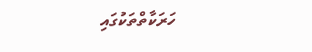ހަރަކާތްތަކުގައި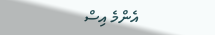އެންމެ އިސް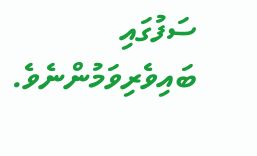ސަފުގައި ބައިވެރިވަމުންނެވެ.